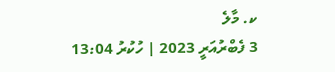ކ. މާލެ
3 ފެބްރުއަރީ 2023 | ހުކުރު 13:04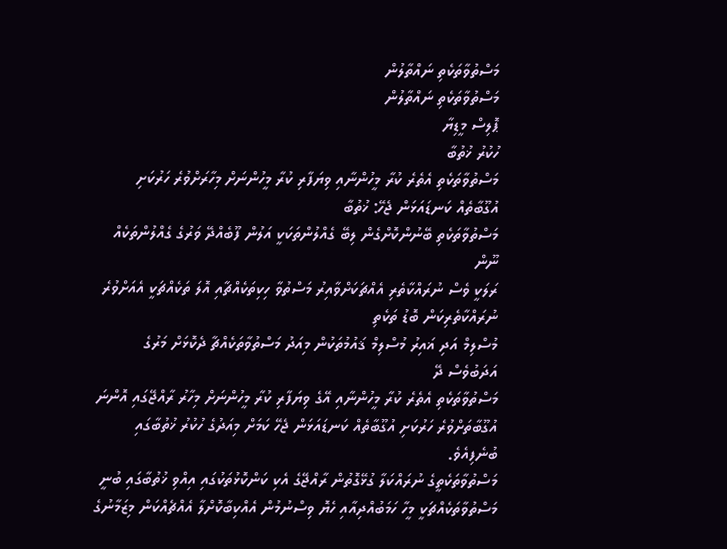މަސްތުވާތަކެތި ނައްތާލުން
މަސްތުވާތަކެތި ނައްތާލުން
ޕޮލިސް މީޑިޔާ
ހުކުރު ޚުތުބާ
މަސްތުވާތަކެތި އެތެރެ ކުރާ މީހުންނާއި ވިޔަފާރި ކުރާ މީހުންނަށް މިހާރަށްވުރެ ހަރުކަށި އުގޫބާތެއް ކަނޑައަޅަން ޖެހޭ: ޚުތުބާ
މަސްތުވާތަކެތި ބޭނުންކޮށްގެން ލިބޭ ގެއްލުންތަކަކީ އަލުން ފޫބެއްދޭ ވަރުގެ ގެއްލުންތަކެއް ނޫން
ރަލަކީ ވެސް ނުރައްކާތެރި އެއްޗަކަށްވާއިރު މަސްތުވާ ހިކިތަކެއްޗާއި އޮލަ ތަކެއްޗަކީ އެއަށްވުރެ ނުރައްކާތެރިކަން ބޮޑު ތަކެތި
މުސްލިމް އަދި ޣައިރު މުސްލިމް ޤައުމުތަކުން މިއަދު މަސްތުވާތަކެއްޗާ ދެކޮޅަށް މަރުގެ އަދަބުވެސް ދޭ
މަސްތުވާތަކެތި އެތެރެ ކުރާ މީހުންނާއި އޭގެ ވިޔަފާރި ކުރާ މީހުންނަށް މިހާރު ރާއްޖޭގައި އޮންނަ އުގޫބާތަށްވުރެ ހަރުކަށި އުގޫބާތެއް ކަނޑައަޅަން ޖެހޭ ކަމަށް މިއަދުގެ ހުކުރު ޚުތުބާގައި ބުނެފިއެވެ.
މަސްތުވާތަކެތީގެ ނުރައްކަލާ ގުޅޭގޮތުން ރާއްޖޭގެ އެކި ކަންކޮޅުތަކުގައި އިއްވި ޚުތުބާގައި ބުނީ މަސްތުވާތަކެއްޗަކީ މީހާ ހަމަބުއްދިއާއި ހެޔޮ ވިސްނުމުން އެއްކިބާކޮށްލާ އެއްޗެއްކަން މިޒަމާނުގެ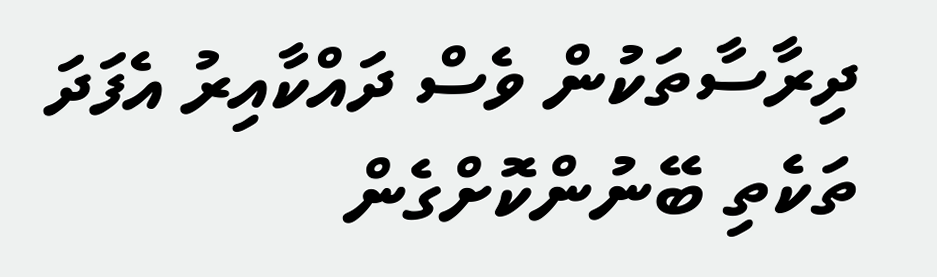ދިރާސާތަކުން ވެސް ދައްކާއިރު އެފަދަ ތަކެތި ބޭނުންކޮށްގެން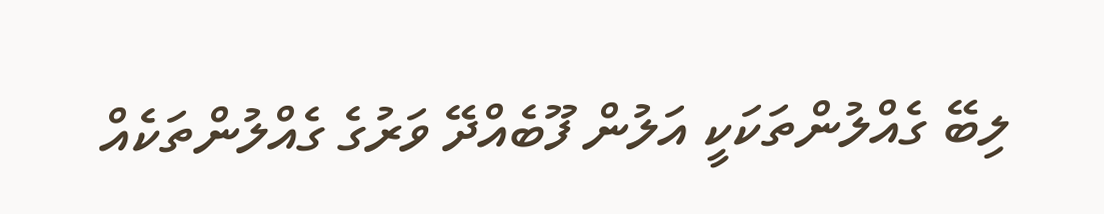ލިބޭ ގެއްލުންތަކަކީ އަލުން ފޫބެއްދޭ ވަރުގެ ގެއްލުންތަކެއް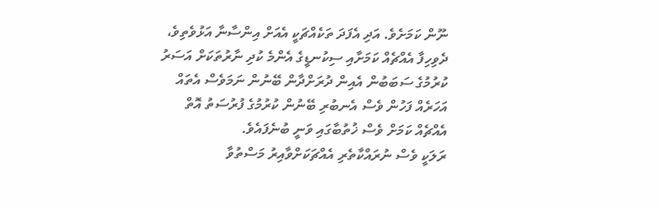ނޫން ކަމަށެވެ. އަދި އެފަދަ ތަކެއްޗަކީ އެއަށް އިންސާނާ އަޅުވެތިވެ، ދެވިހިފާ އެއްޗެއް ކަމަށާއި ސިކުނޑީގެ އެންމެ ކުދި ނާރުތަކަށް އަސަރު ކުރުމުގެ ސަބަބުން އެއިން ދުރަށްދާން ބޭނުން ނަމަވެސް އެތައް އަހަރެއް ފަހުން ވެސް އެނބުރި ބޭނުން ކުރުމުގެ ފުރުސަތު އޮތް އެއްޗެއް ކަމަށް ވެސް ޚުތުބާގައި ވަނީ ބުނެފައެވެ.
ރަލަކީ ވެސް ނުރައްކާތެރި އެއްޗަކަށްވާއިރު މަސްތުވާ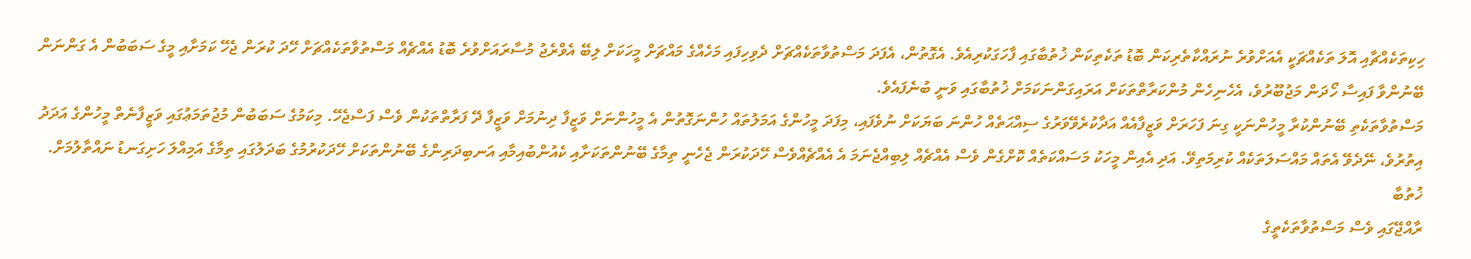ހިކިތަކެއްޗާއި އޮލަ ތަކެއްޗަކީ އެއަށްވުރެ ނުރައްކާތެރިކަން ބޮޑު ތަކެތިކަން ޚުތުބާގައި ފާހަގަކުރިއެވެ. އެގޮތުން، އެފަދަ މަސްތުވާތަކެއްޗަށް ދެވިހިފައި މަހެއްގެ މައްޗަށް މީހަކަށް ލިބޭ އެވްރެޖު މުސާރައަށްވުރެ ބޮޑު އެއްޗެއް މަސްތުވާތަކެއްޗަށް ހޭދަ ކުރަން ޖެހޭ ކަމަށާއި މީގެ ސަބަބުން އެ ގަންނަން ބޭނުންވާ ފައިސާ ހޯދަން މަޖުބޫރުވެ، އެހެނިހެން މުންކަރާތްތަކަށް އަރައިގަންނަކަމަށް ޚުތުބާގައި ވަނީ ބުނެފައެވެ.
މަސްތުވާތަކެތި ބޭނުންކުރާ މީހުންނަކީ ގިނަ ފަހަރަށް ވަޒީފާއެއް އަދާކުރެވޭވަރުގެ ސިއްޙަތެއް ހުންނަ ބަޔަކަށް ނުވެފައި، މިފަދަ މީހުންގެ އަމަލުތައް ހުންނަގޮތުން އެ މީހުންނަށް ވަޒީފާ ދިނުމަށް ވަޒީފާ ދޭ ފަރާތްތަކުން ވެސް ފަސްޖެހޭ. މިކަމުގެ ސަބަބުން މުޖުތަމަޢުގައި ވަޒީފާނެތް މީހުންގެ އަދަދު އިތުރުވެ، ނޭދެވޭ އެތައް މައްސަލަތަކެއް ކުރިމަތިވޭ. އަދި އެއިން މީހަކު މަސައްކަތެއް ކޮށްގެން ވެސް އެއްޗެއް ލިބިއްޖެނަމަ އެ އެއްޗެއްވެސް ހޭދަކުރަން ޖެހެނީ ތިމާގެ ބޭނުންތަކަށާއި ކެއުންބުއިމާއި އަނބިދަރިންގެ ބޭނުންތަކަށް ހޭދަކުރުމުގެ ބަދަލުގައި ތިމާގެ އަމިއްލަ ހަށިގަނޑު ނައްތާލުމަށް.
ޚުތުބާ
ރާއްޖޭގައި ވެސް މަސްތުވާތަކެތީގެ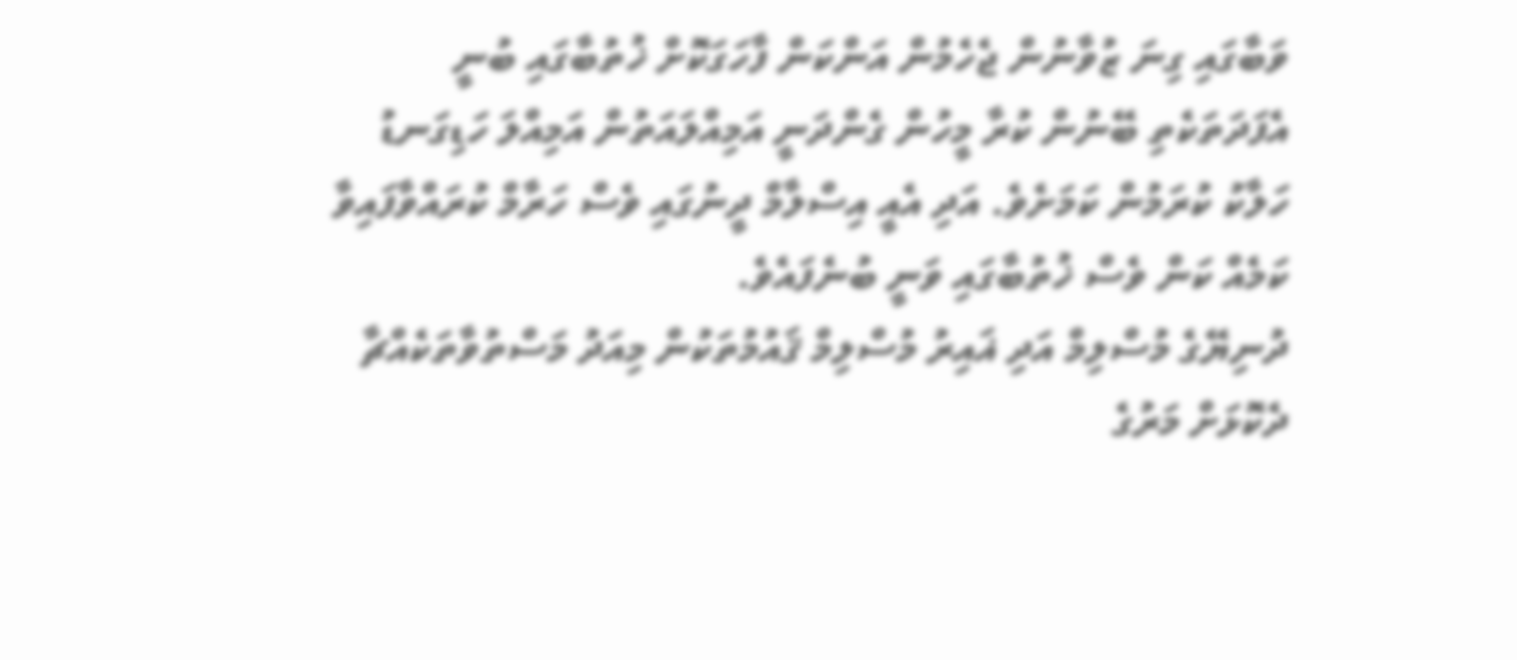ވަބާގައި ގިނަ ޒުވާނުން ޖެހެމުން އަންކަން ފާހަގަކޮށް ޚުތުބާގައި ބުނީ އެފަދަތަކެތި ބޭނުން ކުރާ މީހުން ގެންދަނީ އަމިއްލައަތުން އަމިއްލަ ހަޑިގަނޑު ހަލާކު ކުރަމުން ކަމަށެވެ. އަދި އެއީ އިސްލާމް ދީނުގައި ވެސް ހަރާމް ކުރައްވާފައިވާ ކަމެއް ކަން ވެސް ޚުތުބާގައި ވަނީ ބުނެފައެވެ.
ދުނިޔޭގެ މުސްލިމް އަދި ޣައިރު މުސްލިމް ޤައުމުތަކުން މިއަދު މަސްތުވާތަކެއްޗާ ދެކޮޅަށް މަރުގެ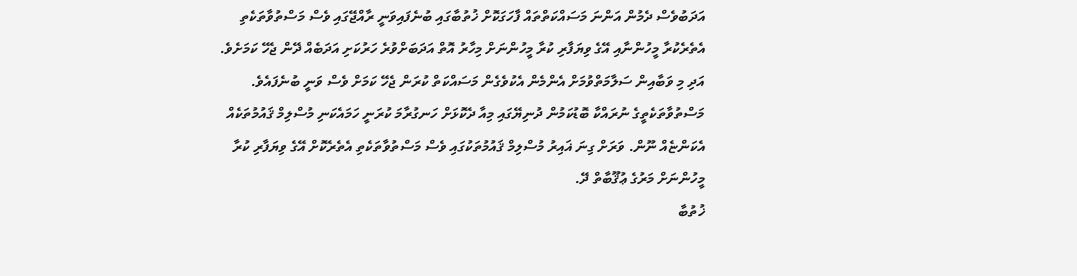އަދަބުވެސް ދެމުން އަންނަ މަސައްކަތްތައް ފާހަގަކޮށް ޚުތުބާގައި ބުނެފައިވަނީ ރާއްޖޭގައި ވެސް މަސްތުވާތަކެތި އެތެރެކުރާ މީހުންނާއި އޭގެ ވިޔަފާރި ކުރާ މީހުންނަށް މިހާރު އޮތް އަދަބަށްވުރެ ހަރުކަށި އަދަބެއް ދޭން ޖެހޭ ކަމަށެވެ. އަދި މި ވަބާއިން ސަލާމަތްވުމަށް އެންމެން އެކުވެގެން މަސައްކަތް ކުރަން ޖެހޭ ކަމަށް ވެސް ވަނީ ބުނެފައެވެ.
މަސްތުވާތަކެތީގެ ނުރައްކާ ބޮޑުކަމުން ދުނިޔޭގައި މިއާ ދެކޮޅަށް ހަނގުރާމަ ކުރަނީ ހަމައެކަނި މުސްލިމް ޤައުމުތަކެއް އެކަންޏެއް ނޫން. ވަރަށް ގިނަ ޣައިރު މުސްލިމް ޤައުމުތަކުގައި ވެސް މަސްތުވާތަކެތި އެތެރެކޮށް އޭގެ ވިޔަފާރި ކުރާ މީހުންނަށް މަރުގެ ޢުޤޫބާތް ދޭ.
ޚުތުބާ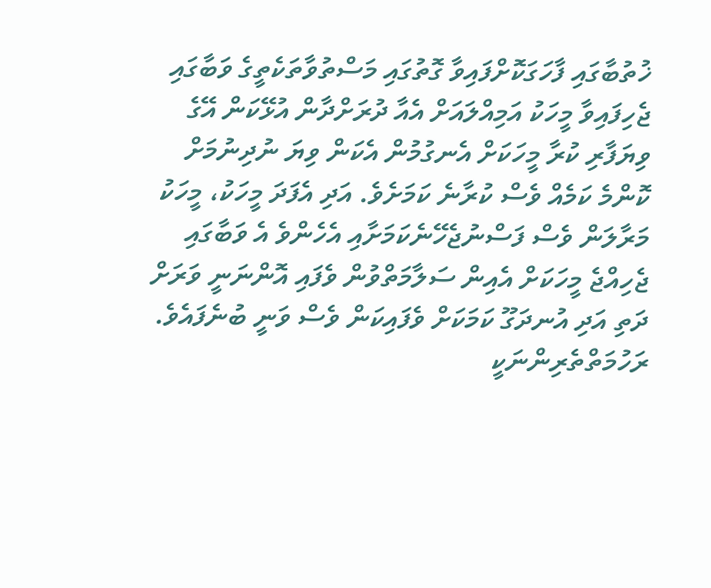ޚުތުބާގައި ފާހަގަކޮށްފައިވާ ގޮތުގައި މަސްތުވާތަކެތީގެ ވަބާގައި ޖެހިފައިވާ މީހަކު އަމިއްލައަށް އެއާ ދުރަށްދާން އުޅޭކަން އޭގެ ވިޔަފާރި ކުރާ މީހަކަށް އެނގުމުން އެކަން ވިޔަ ނުދިނުމަށް ކޮންމެ ކަމެއް ވެސް ކުރާނެ ކަމަށެވެ. އަދި އެފަދަ މީހަކު، މީހަކު މަރާލަން ވެސް ފަސްނުޖެހޭނެކަމަށާއި އެހެންވެ އެ ވަބާގައި ޖެހިއްޖެ މީހަކަށް އެއިން ސަލާމަތްވުން ވެފައި އޮންނަނީ ވަރަށް ދަތި އަދި އުނދަގޫ ކަމަކަށް ވެފައިކަން ވެސް ވަނީ ބުނެފައެވެ.
ރަހުމަތްތެރިންނަކީ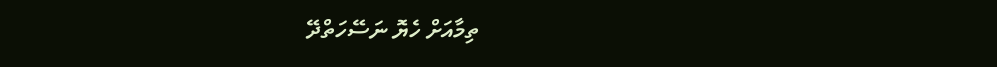ތިމާއަށް ހެޔޮ ނަސޭހަތްދޭ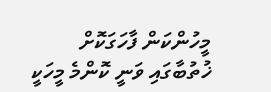މީހުންކަން ފާހަގަކޮށް ޚުތުބާގައި ވަނީ ކޮންމެ މީހަކީ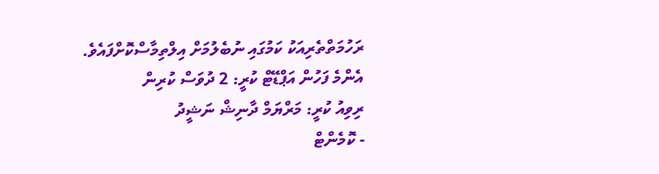ރަހުމަތްތެރިއަކު ކަމުގައި ނުބެލުމަށް އިލްތިމާސްކޮށްފައެވެ.
އެންމެ ފަހުން އަޕްޑޭޓް ކުރީ: 2 ދުވަސް ކުރިން
ރިވިއު ކުރީ: މަރްޔަމް ދާނިޝް ނަޝީދު
- ކޮމެންޓް